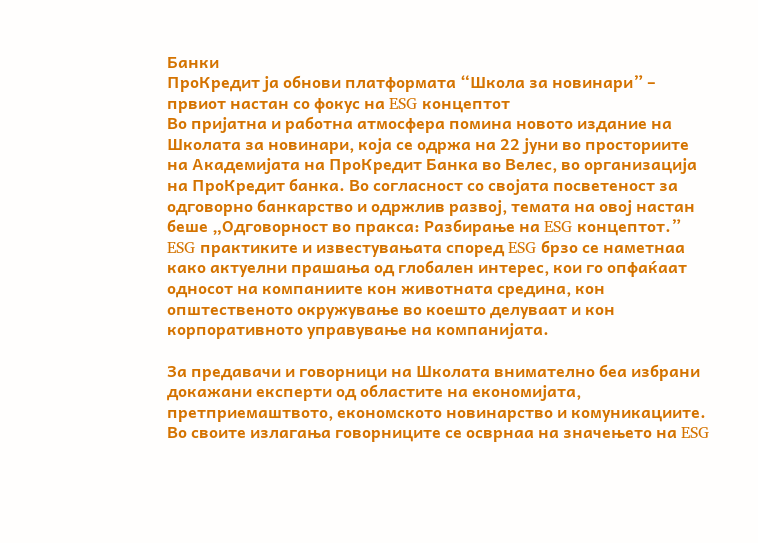Банки
ПроКредит ја обнови платформата “Школа за новинари” – првиот настан со фокус на ESG концептот
Во пријатна и работна атмосфера помина новото издание на Школата за новинари, која се одржа на 22 јуни во просториите на Академијата на ПроКредит Банка во Велес, во организација на ПроКредит банка. Во согласност со својата посветеност за одговорно банкарство и одржлив развој, темата на овој настан беше „Одговорност во пракса: Разбирање на ESG концептот.”
ESG практиките и известувањата според ESG брзо се наметнаа како актуелни прашања од глобален интерес, кои го опфаќаат односот на компаниите кон животната средина, кон општественото окружување во коешто делуваат и кон корпоративното управување на компанијата.

За предавачи и говорници на Школата внимателно беа избрани докажани експерти од областите на економијата, претприемаштвото, економското новинарство и комуникациите. Во своите излагања говорниците се осврнаа на значењето на ESG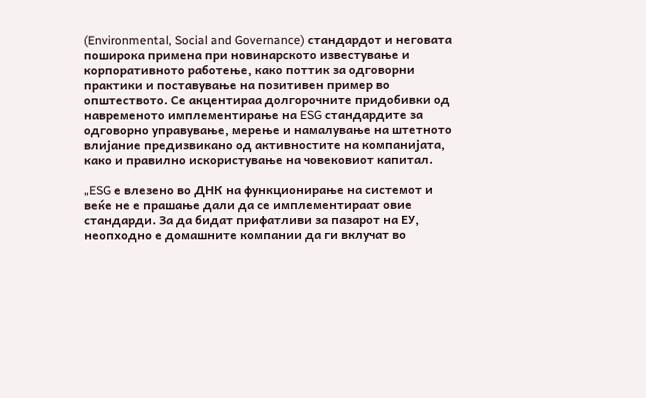(Environmental, Social and Governance) стандардот и неговата поширока примена при новинарското известување и корпоративното работење, како поттик за одговорни практики и поставување на позитивен пример во општеството. Се акцентираа долгорочните придобивки од навременото имплементирање на ESG стандардите за одговорно управување, мерење и намалување на штетното влијание предизвикано од активностите на компанијата, како и правилно искористување на човековиот капитал.

„ESG е влезено во ДНК на функционирање на системот и веќе не е прашање дали да се имплементираат овие стандарди. За да бидат прифатливи за пазарот на ЕУ, неопходно е домашните компании да ги вклучат во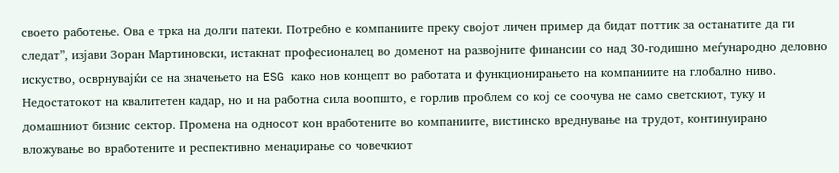своето работење. Ова е трка на долги патеки. Потребно е компаниите преку својот личен пример да бидат поттик за останатите да ги следат”, изјави Зоран Мартиновски, истакнат професионалец во доменот на развојните финансии со над 30-годишно меѓународно деловно искуство, осврнувајќи се на значењето на ESG како нов концепт во работата и функционирањето на компаниите на глобално ниво.
Недостатокот на квалитетен кадар, но и на работна сила воопшто, е горлив проблем со кој се соочува не само светскиот, туку и домашниот бизнис сектор. Промена на односот кон вработените во компаниите, вистинско вреднување на трудот, континуирано вложување во вработените и респективно менаџирање со човечкиот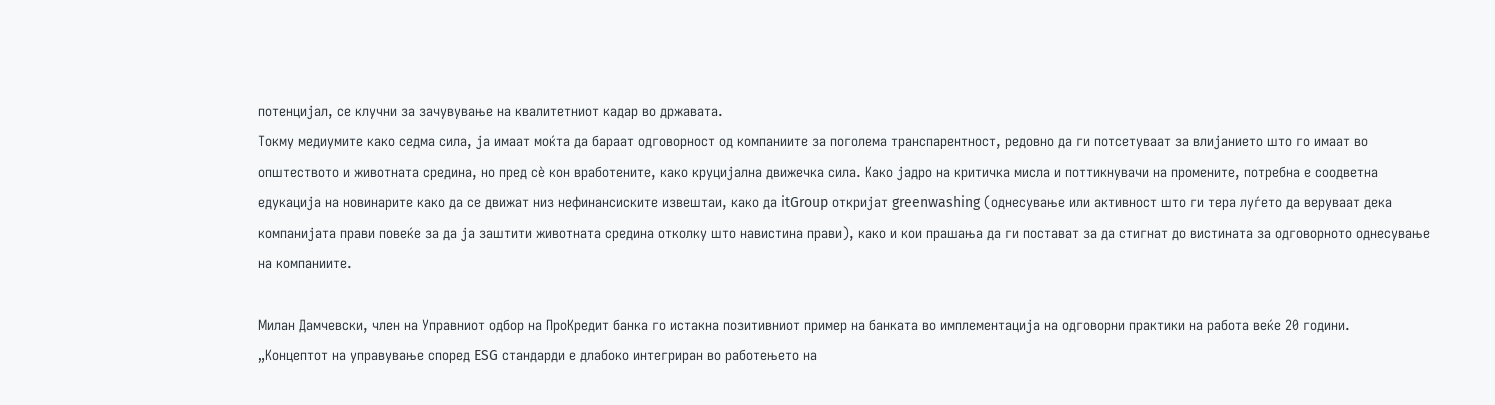потенцијал, се клучни за зачувување на квалитетниот кадар во државата.
Токму медиумите како седма сила, ја имаат моќта да бараат одговорност од компаниите за поголема транспарентност, редовно да ги потсетуваат за влијанието што го имаат во општеството и животната средина, но пред сѐ кон вработените, како круцијална движечка сила. Како јадро на критичка мисла и поттикнувачи на промените, потребна е соодветна едукација на новинарите како да се движат низ нефинансиските извештаи, како да itGroup откријат greenwashing (однесување или активност што ги тера луѓето да веруваат дека компанијата прави повеќе за да ја заштити животната средина отколку што навистина прави), како и кои прашања да ги постават за да стигнат до вистината за одговорното однесување на компаниите.

Милан Дамчевски, член на Управниот одбор на ПроКредит банка го истакна позитивниот пример на банката во имплементација на одговорни практики на работа веќе 20 години.
„Концептот на управување според ESG стандарди е длабоко интегриран во работењето на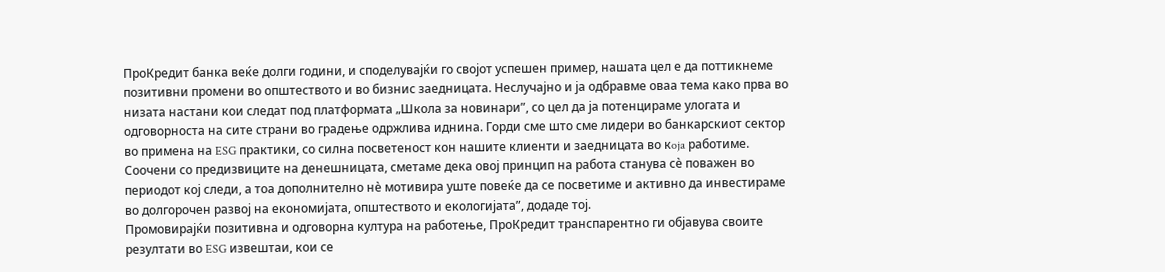ПроКредит банка веќе долги години, и споделувајќи го својот успешен пример, нашата цел е да поттикнеме позитивни промени во општеството и во бизнис заедницата. Неслучајно и ја одбравме оваа тема како прва во низата настани кои следат под платформата „Школа за новинари”, со цел да ја потенцираме улогата и одговорноста на сите страни во градење одржлива иднина. Горди сме што сме лидери во банкарскиот сектор во примена на ESG практики, со силна посветеност кон нашите клиенти и заедницата во кoja работиме. Соочени со предизвиците на денешницата, сметаме дека овој принцип на работа станува сè поважен во периодот кој следи, а тоа дополнително нè мотивира уште повеќе да се посветиме и активно да инвестираме во долгорочен развој на економијата, општеството и екологијата”, додаде тој.
Промовирајќи позитивна и одговорна култура на работење, ПроКредит транспарентно ги објавува своите резултати во ESG извештаи, кои се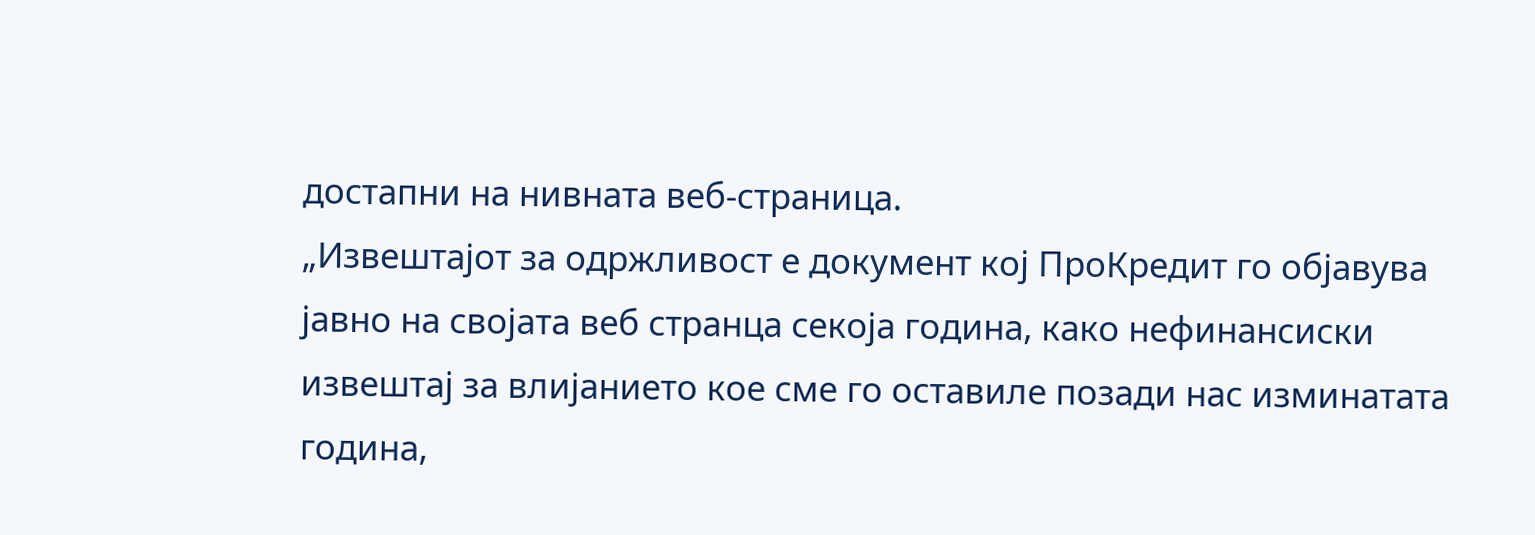достапни на нивната веб-страница.
„Извештајот за одржливост е документ кој ПроКредит го објавува јавно на својата веб странца секоја година, како нефинансиски извештај за влијанието кое сме го оставиле позади нас изминатата година,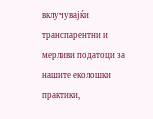вклучувајќи транспарентни и мерливи податоци за нашите еколошки практики,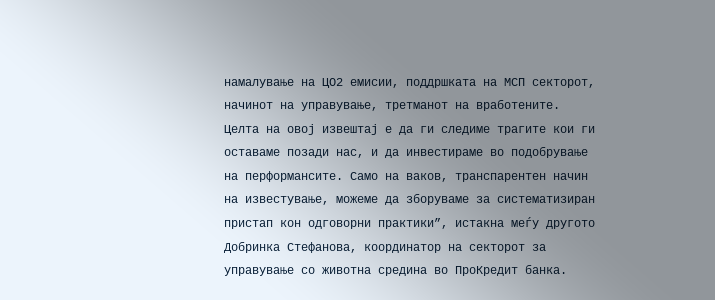намалување на ЦО2 емисии, поддршката на МСП секторот, начинот на управување, третманот на вработените. Целта на овој извештај е да ги следиме трагите кои ги оставаме позади нас, и да инвестираме во подобрување на перформансите. Само на ваков, транспарентен начин на известување, можеме да зборуваме за систематизиран пристап кон одговорни практики”, истакна меѓу другото Добринка Стефанова, координатор на секторот за управување со животна средина во ПроКредит банка.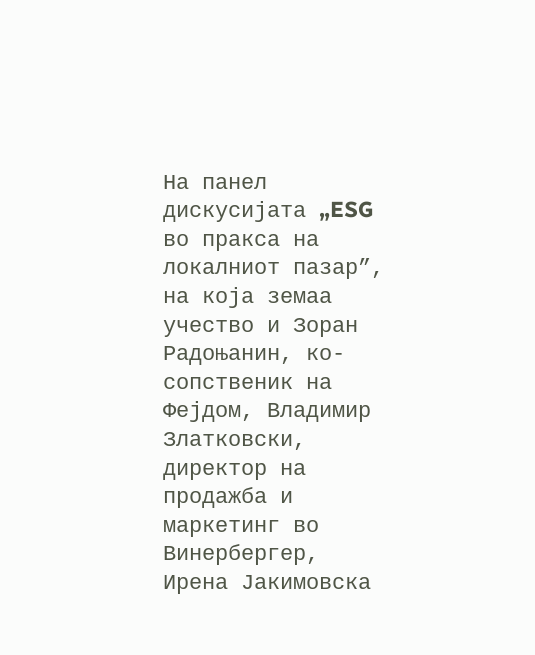На панел дискусијата „ESG во пракса на локалниот пазар”, на која земаа учество и Зоран Радоњанин, ко-сопственик на Фејдом, Владимир Златковски, директор на продажба и маркетинг во Винербергер, Ирена Јакимовска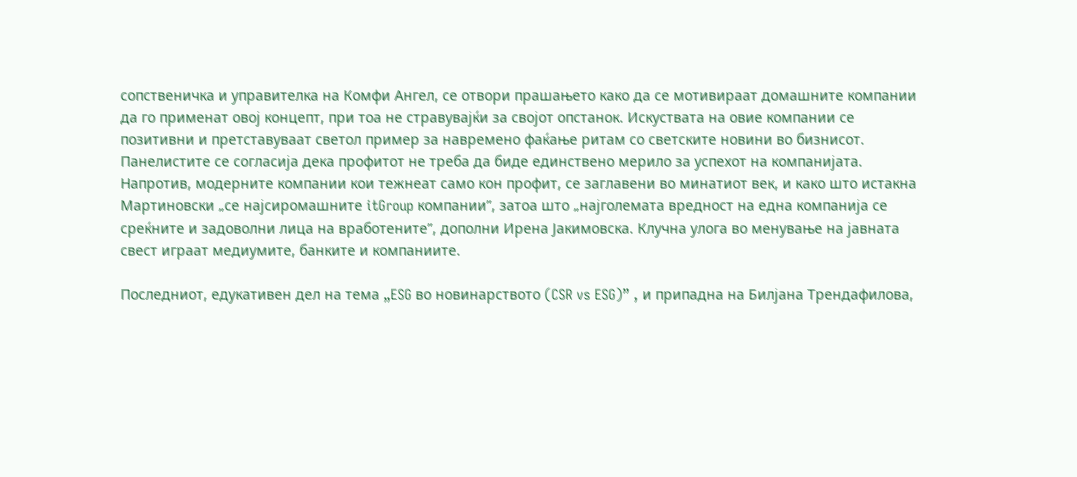сопственичка и управителка на Комфи Ангел, се отвори прашањето како да се мотивираат домашните компании да го применат овој концепт, при тоа не стравувајќи за својот опстанок. Искуствата на овие компании се позитивни и претставуваат светол пример за навремено фаќање ритам со светските новини во бизнисот.
Панелистите се согласија дека профитот не треба да биде единствено мерило за успехот на компанијата. Напротив, модерните компании кои тежнеат само кон профит, се заглавени во минатиот век, и како што истакна Мартиновски „се најсиромашните itGroup компании”, затоа што „најголемата вредност на една компанија се среќните и задоволни лица на вработените”, дополни Ирена Јакимовска. Клучна улога во менување на јавната свест играат медиумите, банките и компаниите.

Последниот, едукативен дел на тема „ESG во новинарството (CSR vs ESG)” , и припадна на Билјана Трендафилова,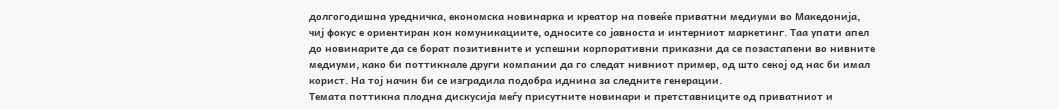долгогодишна уредничка, економска новинарка и креатор на повеќе приватни медиуми во Македонија, чиј фокус е ориентиран кон комуникациите, односите со јавноста и интерниот маркетинг. Таа упати апел до новинарите да се борат позитивните и успешни корпоративни приказни да се позастапени во нивните медиуми, како би поттикнале други компании да го следат нивниот пример, од што секој од нас би имал корист. На тој начин би се изградила подобра иднина за следните генерации.
Темата поттикна плодна дискусија меѓу присутните новинари и претставниците од приватниот и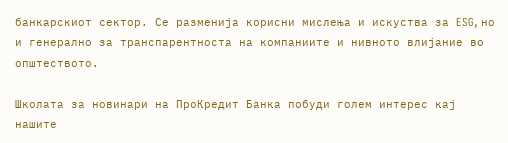банкарскиот сектор. Се разменија корисни мислења и искуства за ESG, но и генерално за транспарентноста на компаниите и нивното влијание во општеството.

Школата за новинари на ПроКредит Банка побуди голем интерес кај нашите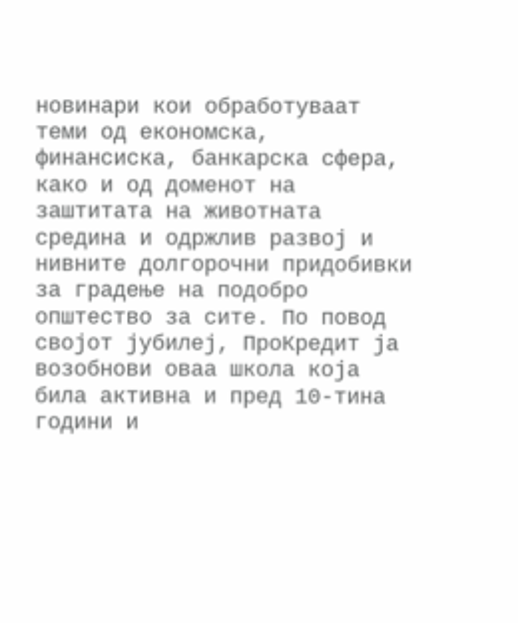новинари кои обработуваат теми од економска, финансиска, банкарска сфера, како и од доменот на заштитата на животната средина и одржлив развој и нивните долгорочни придобивки за градење на подобро општество за сите. По повод својот јубилеј, ПроКредит ја возобнови оваа школа која била активна и пред 10-тина години и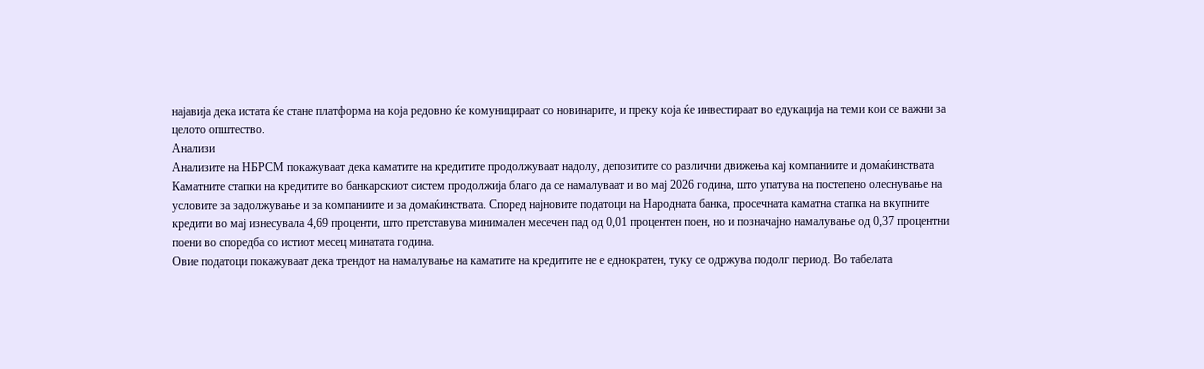најавија дека истата ќе стане платформа на која редовно ќе комуницираат со новинарите, и преку која ќе инвестираат во едукација на теми кои се важни за целото општество.
Анализи
Анализите на НБРСМ покажуваат дека каматите на кредитите продолжуваат надолу, депозитите со различни движења кај компаниите и домаќинствата
Каматните стапки на кредитите во банкарскиот систем продолжија благо да се намалуваат и во мај 2026 година, што упатува на постепено олеснување на условите за задолжување и за компаниите и за домаќинствата. Според најновите податоци на Народната банка, просечната каматна стапка на вкупните кредити во мај изнесувала 4,69 проценти, што претставува минимален месечен пад од 0,01 процентен поен, но и позначајно намалување од 0,37 процентни поени во споредба со истиот месец минатата година.
Овие податоци покажуваат дека трендот на намалување на каматите на кредитите не е еднократен, туку се одржува подолг период. Во табелата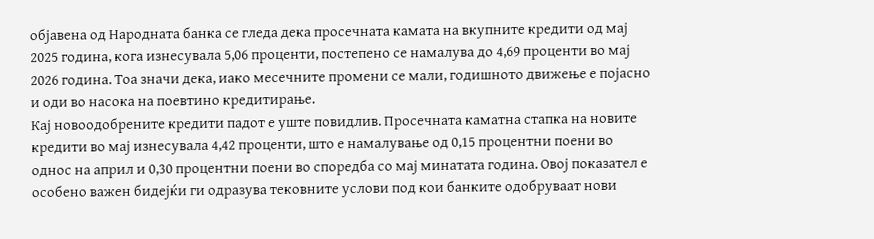објавена од Народната банка се гледа дека просечната камата на вкупните кредити од мај 2025 година, кога изнесувала 5,06 проценти, постепено се намалува до 4,69 проценти во мај 2026 година. Тоа значи дека, иако месечните промени се мали, годишното движење е појасно и оди во насока на поевтино кредитирање.
Кај новоодобрените кредити падот е уште повидлив. Просечната каматна стапка на новите кредити во мај изнесувала 4,42 проценти, што е намалување од 0,15 процентни поени во однос на април и 0,30 процентни поени во споредба со мај минатата година. Овој показател е особено важен бидејќи ги одразува тековните услови под кои банките одобруваат нови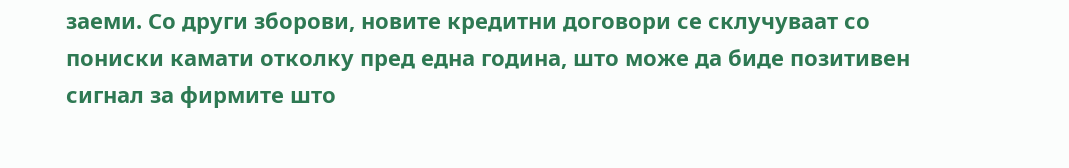заеми. Со други зборови, новите кредитни договори се склучуваат со пониски камати отколку пред една година, што може да биде позитивен сигнал за фирмите што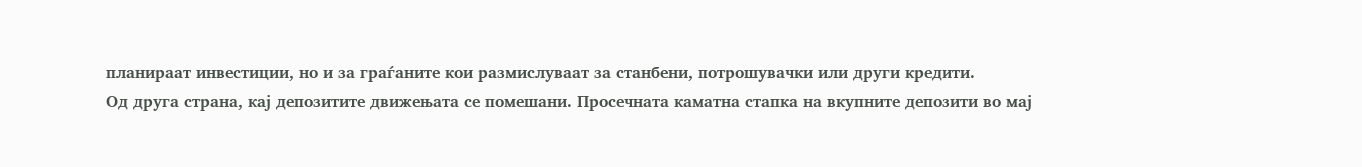планираат инвестиции, но и за граѓаните кои размислуваат за станбени, потрошувачки или други кредити.
Од друга страна, кај депозитите движењата се помешани. Просечната каматна стапка на вкупните депозити во мај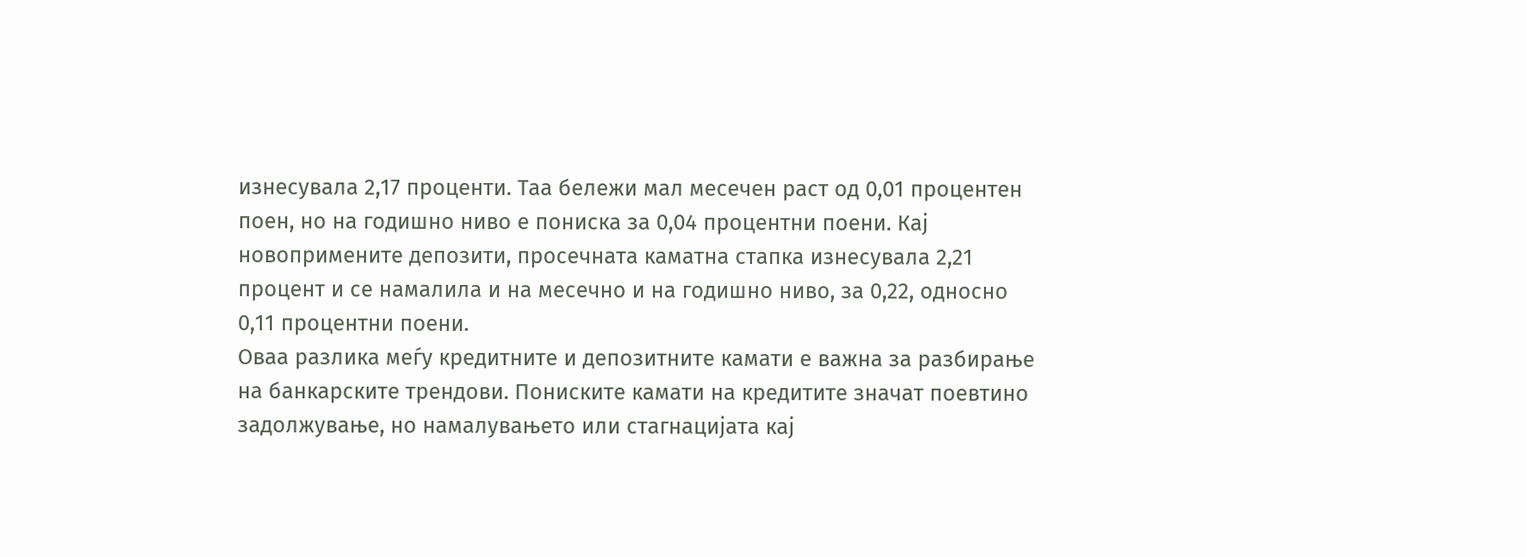изнесувала 2,17 проценти. Таа бележи мал месечен раст од 0,01 процентен поен, но на годишно ниво е пониска за 0,04 процентни поени. Кај новопримените депозити, просечната каматна стапка изнесувала 2,21 процент и се намалила и на месечно и на годишно ниво, за 0,22, односно 0,11 процентни поени.
Оваа разлика меѓу кредитните и депозитните камати е важна за разбирање на банкарските трендови. Пониските камати на кредитите значат поевтино задолжување, но намалувањето или стагнацијата кај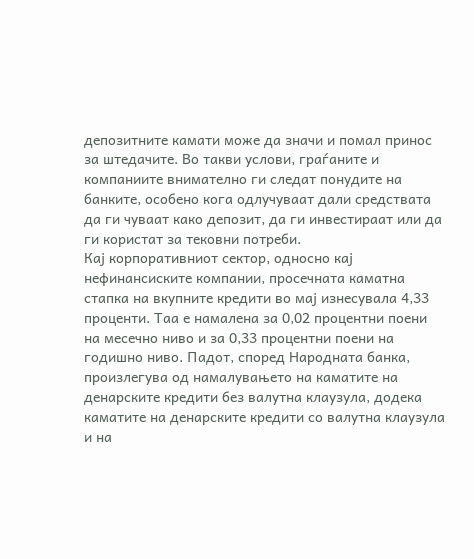депозитните камати може да значи и помал принос за штедачите. Во такви услови, граѓаните и компаниите внимателно ги следат понудите на банките, особено кога одлучуваат дали средствата да ги чуваат како депозит, да ги инвестираат или да ги користат за тековни потреби.
Кај корпоративниот сектор, односно кај нефинансиските компании, просечната каматна стапка на вкупните кредити во мај изнесувала 4,33 проценти. Таа е намалена за 0,02 процентни поени на месечно ниво и за 0,33 процентни поени на годишно ниво. Падот, според Народната банка, произлегува од намалувањето на каматите на денарските кредити без валутна клаузула, додека каматите на денарските кредити со валутна клаузула и на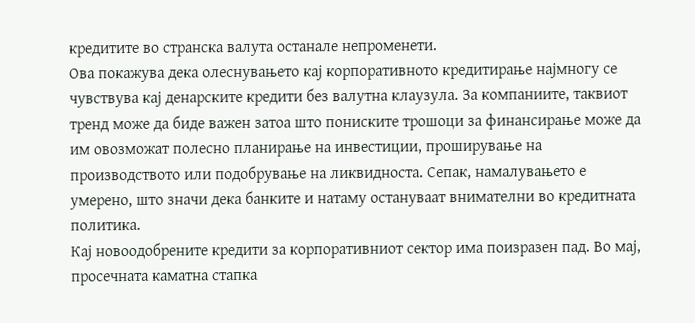кредитите во странска валута останале непроменети.
Ова покажува дека олеснувањето кај корпоративното кредитирање најмногу се чувствува кај денарските кредити без валутна клаузула. За компаниите, таквиот тренд може да биде важен затоа што пониските трошоци за финансирање може да им овозможат полесно планирање на инвестиции, проширување на производството или подобрување на ликвидноста. Сепак, намалувањето е умерено, што значи дека банките и натаму остануваат внимателни во кредитната политика.
Кај новоодобрените кредити за корпоративниот сектор има поизразен пад. Во мај, просечната каматна стапка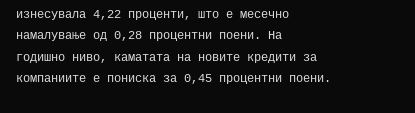изнесувала 4,22 проценти, што е месечно намалување од 0,28 процентни поени. На годишно ниво, каматата на новите кредити за компаниите е пониска за 0,45 процентни поени.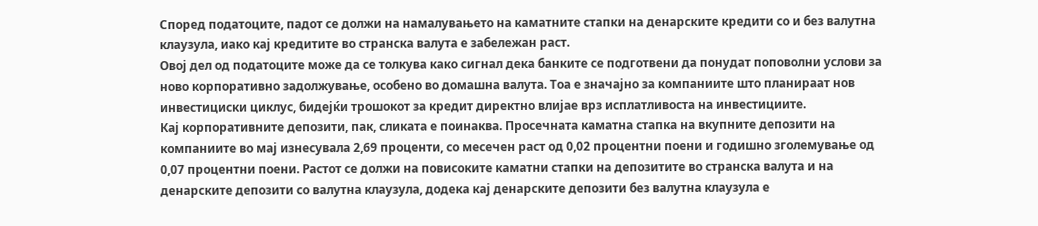Според податоците, падот се должи на намалувањето на каматните стапки на денарските кредити со и без валутна клаузула, иако кај кредитите во странска валута е забележан раст.
Овој дел од податоците може да се толкува како сигнал дека банките се подготвени да понудат поповолни услови за ново корпоративно задолжување, особено во домашна валута. Тоа е значајно за компаниите што планираат нов инвестициски циклус, бидејќи трошокот за кредит директно влијае врз исплатливоста на инвестициите.
Кај корпоративните депозити, пак, сликата е поинаква. Просечната каматна стапка на вкупните депозити на компаниите во мај изнесувала 2,69 проценти, со месечен раст од 0,02 процентни поени и годишно зголемување од 0,07 процентни поени. Растот се должи на повисоките каматни стапки на депозитите во странска валута и на денарските депозити со валутна клаузула, додека кај денарските депозити без валутна клаузула е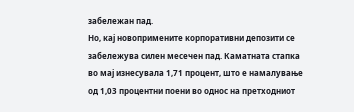забележан пад.
Но, кај новопримените корпоративни депозити се забележува силен месечен пад. Каматната стапка во мај изнесувала 1,71 процент, што е намалување од 1,03 процентни поени во однос на претходниот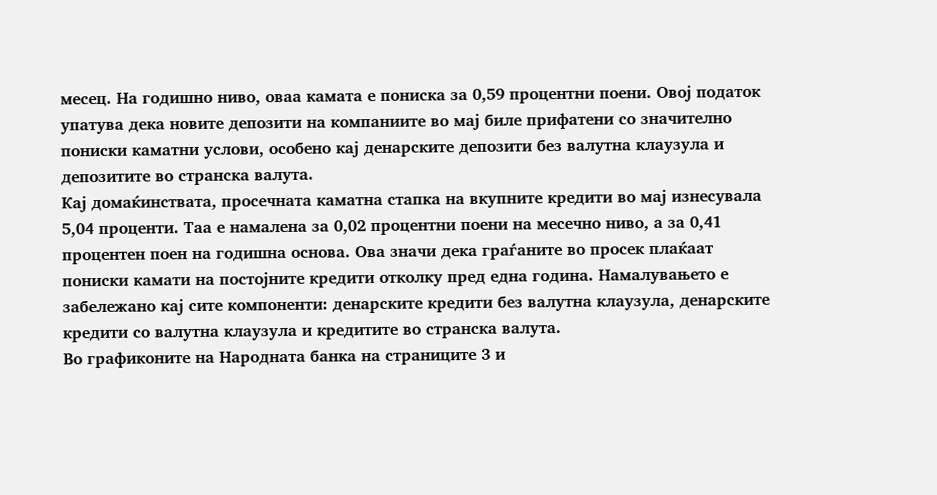месец. На годишно ниво, оваа камата е пониска за 0,59 процентни поени. Овој податок упатува дека новите депозити на компаниите во мај биле прифатени со значително пониски каматни услови, особено кај денарските депозити без валутна клаузула и депозитите во странска валута.
Кај домаќинствата, просечната каматна стапка на вкупните кредити во мај изнесувала 5,04 проценти. Таа е намалена за 0,02 процентни поени на месечно ниво, а за 0,41 процентен поен на годишна основа. Ова значи дека граѓаните во просек плаќаат пониски камати на постојните кредити отколку пред една година. Намалувањето е забележано кај сите компоненти: денарските кредити без валутна клаузула, денарските кредити со валутна клаузула и кредитите во странска валута.
Во графиконите на Народната банка на страниците 3 и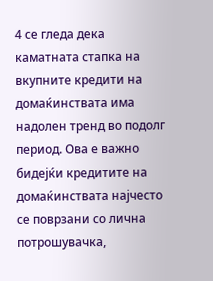4 се гледа дека каматната стапка на вкупните кредити на домаќинствата има надолен тренд во подолг период. Ова е важно бидејќи кредитите на домаќинствата најчесто се поврзани со лична потрошувачка,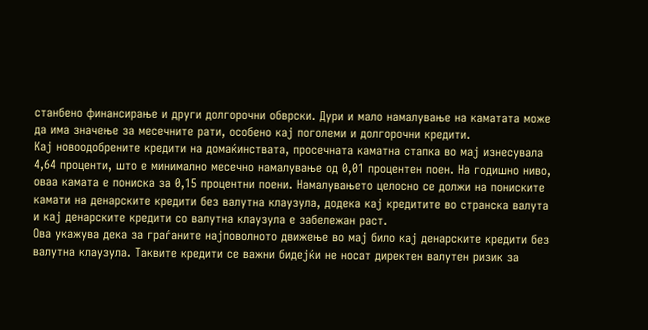станбено финансирање и други долгорочни обврски. Дури и мало намалување на каматата може да има значење за месечните рати, особено кај поголеми и долгорочни кредити.
Кај новоодобрените кредити на домаќинствата, просечната каматна стапка во мај изнесувала 4,64 проценти, што е минимално месечно намалување од 0,01 процентен поен. На годишно ниво, оваа камата е пониска за 0,15 процентни поени. Намалувањето целосно се должи на пониските камати на денарските кредити без валутна клаузула, додека кај кредитите во странска валута и кај денарските кредити со валутна клаузула е забележан раст.
Ова укажува дека за граѓаните најповолното движење во мај било кај денарските кредити без валутна клаузула. Таквите кредити се важни бидејќи не носат директен валутен ризик за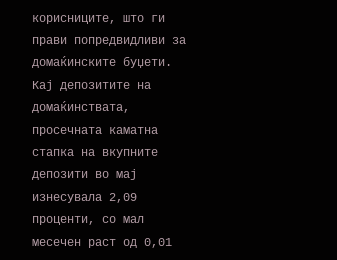корисниците, што ги прави попредвидливи за домаќинските буџети.
Кај депозитите на домаќинствата, просечната каматна стапка на вкупните депозити во мај изнесувала 2,09 проценти, со мал месечен раст од 0,01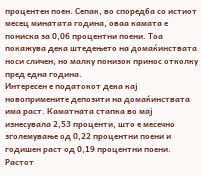процентен поен. Сепак, во споредба со истиот месец минатата година, оваа камата е пониска за 0,06 процентни поени. Тоа покажува дека штедењето на домаќинствата носи сличен, но малку понизок принос отколку пред една година.
Интересен е податокот дека кај новопримените депозити на домаќинствата има раст. Каматната стапка во мај изнесувала 2,53 проценти, што е месечно зголемување од 0,22 процентни поени и годишен раст од 0,19 процентни поени. Растот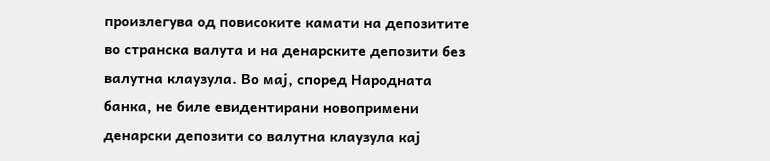произлегува од повисоките камати на депозитите во странска валута и на денарските депозити без валутна клаузула. Во мај, според Народната банка, не биле евидентирани новопримени денарски депозити со валутна клаузула кај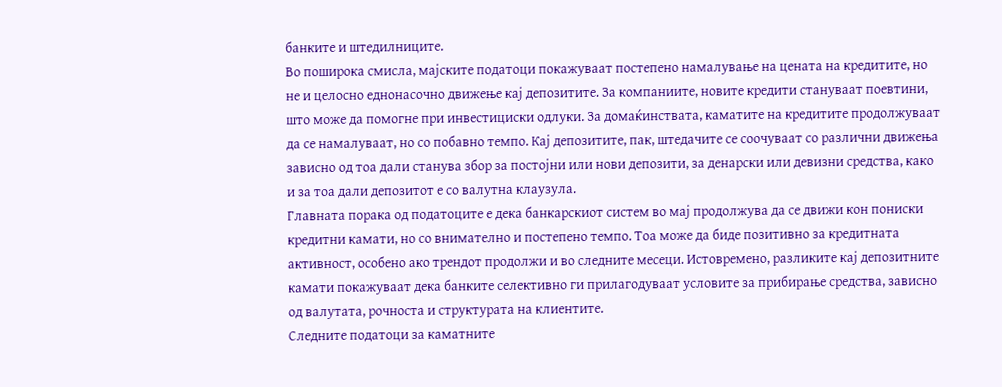банките и штедилниците.
Во поширока смисла, мајските податоци покажуваат постепено намалување на цената на кредитите, но не и целосно еднонасочно движење кај депозитите. За компаниите, новите кредити стануваат поевтини, што може да помогне при инвестициски одлуки. За домаќинствата, каматите на кредитите продолжуваат да се намалуваат, но со побавно темпо. Кај депозитите, пак, штедачите се соочуваат со различни движења зависно од тоа дали станува збор за постојни или нови депозити, за денарски или девизни средства, како и за тоа дали депозитот е со валутна клаузула.
Главната порака од податоците е дека банкарскиот систем во мај продолжува да се движи кон пониски кредитни камати, но со внимателно и постепено темпо. Тоа може да биде позитивно за кредитната активност, особено ако трендот продолжи и во следните месеци. Истовремено, разликите кај депозитните камати покажуваат дека банките селективно ги прилагодуваат условите за прибирање средства, зависно од валутата, рочноста и структурата на клиентите.
Следните податоци за каматните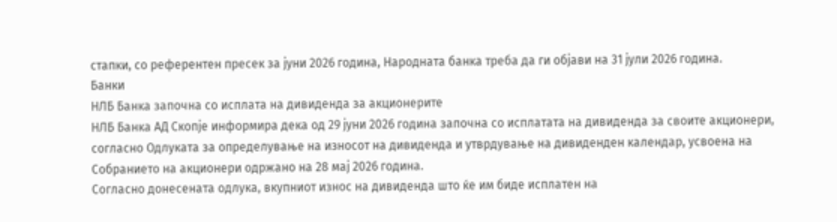стапки, со референтен пресек за јуни 2026 година, Народната банка треба да ги објави на 31 јули 2026 година.
Банки
НЛБ Банка започна со исплата на дивиденда за акционерите
НЛБ Банка АД Скопје информира дека од 29 јуни 2026 година започна со исплатата на дивиденда за своите акционери, согласно Одлуката за определување на износот на дивиденда и утврдување на дивиденден календар, усвоена на Собранието на акционери одржано на 28 мај 2026 година.
Согласно донесената одлука, вкупниот износ на дивиденда што ќе им биде исплатен на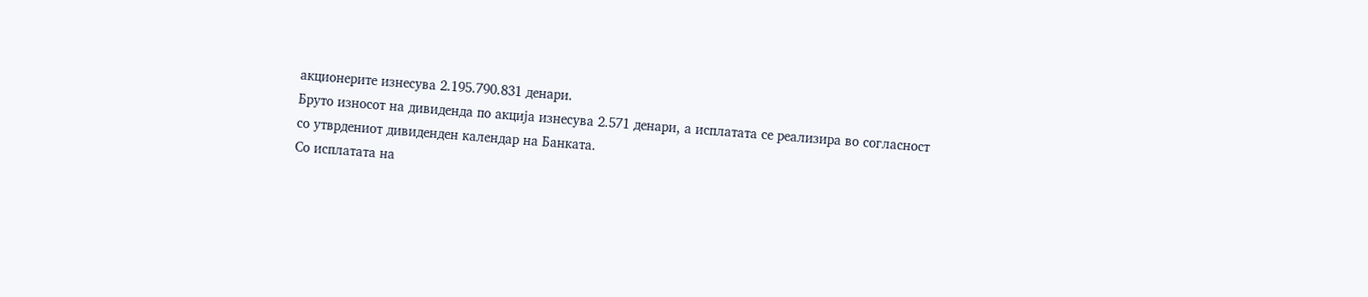акционерите изнесува 2.195.790.831 денари.
Бруто износот на дивиденда по акција изнесува 2.571 денари, а исплатата се реализира во согласност со утврдениот дивиденден календар на Банката.
Со исплатата на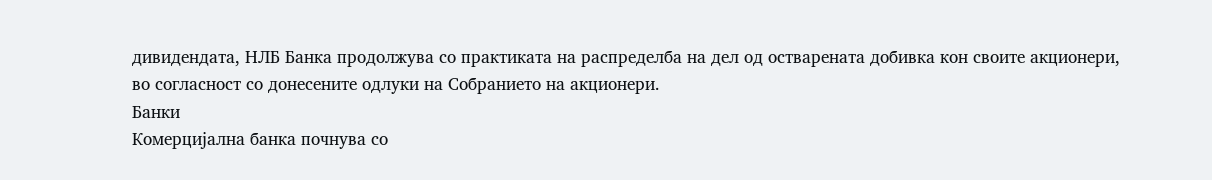дивидендата, НЛБ Банка продолжува со практиката на распределба на дел од остварената добивка кон своите акционери, во согласност со донесените одлуки на Собранието на акционери.
Банки
Комерцијална банка почнува со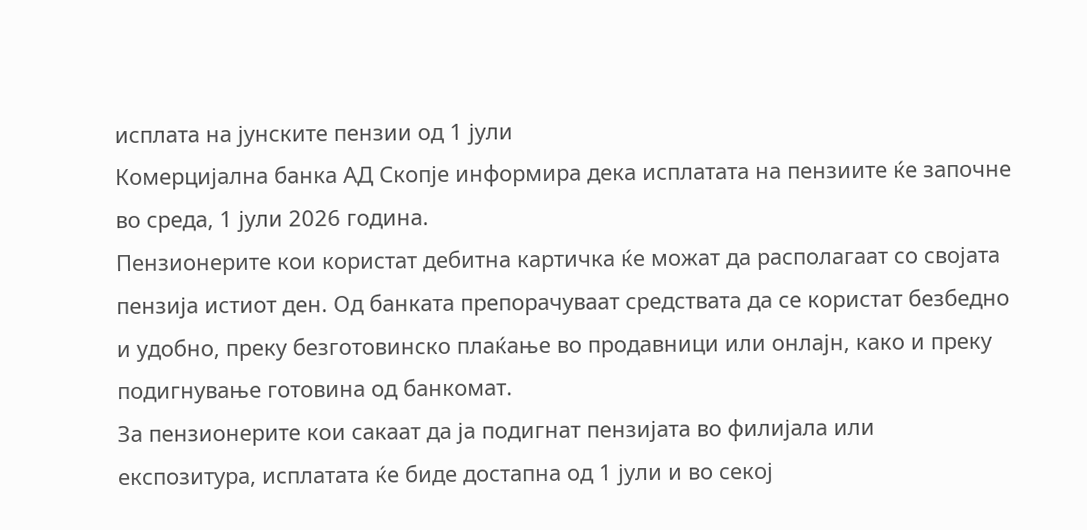исплата на јунските пензии од 1 јули
Комерцијална банка АД Скопје информира дека исплатата на пензиите ќе започне во среда, 1 јули 2026 година.
Пензионерите кои користат дебитна картичка ќе можат да располагаат со својата пензија истиот ден. Од банката препорачуваат средствата да се користат безбедно и удобно, преку безготовинско плаќање во продавници или онлајн, како и преку подигнување готовина од банкомат.
За пензионерите кои сакаат да ја подигнат пензијата во филијала или експозитура, исплатата ќе биде достапна од 1 јули и во секој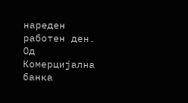нареден работен ден.
Од Комерцијална банка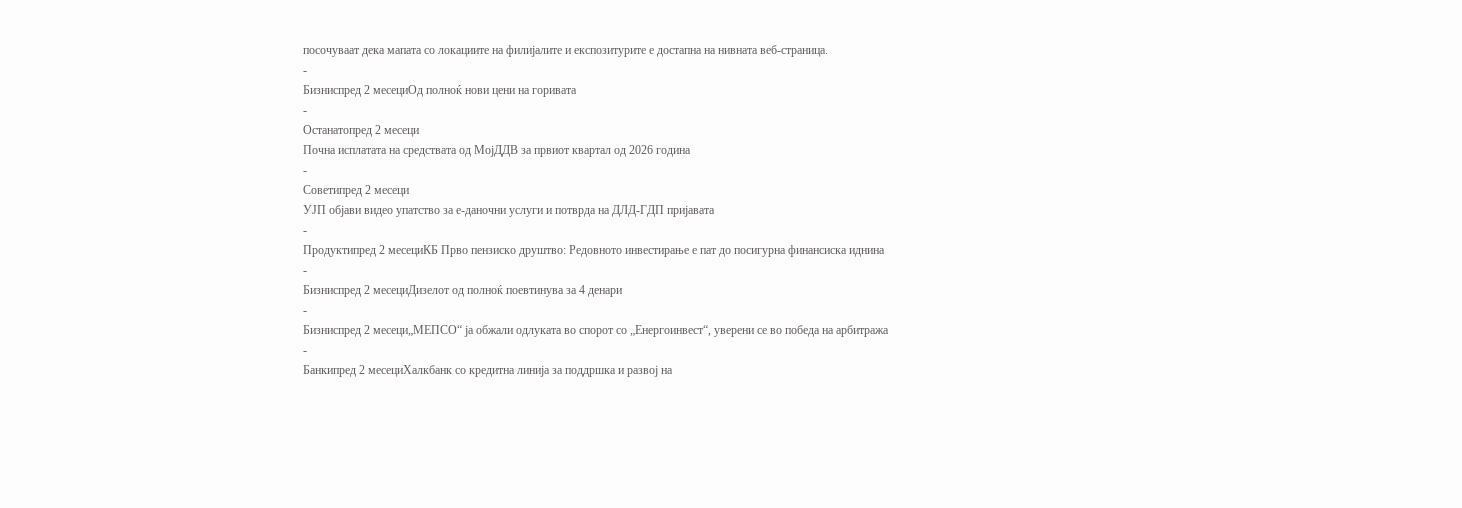посочуваат дека мапата со локациите на филијалите и експозитурите е достапна на нивната веб-страница.
-
Бизниспред 2 месециОд полноќ нови цени на горивата
-
Останатопред 2 месеци
Почна исплатата на средствата од МојДДВ за првиот квартал од 2026 година
-
Советипред 2 месеци
УЈП објави видео упатство за е-даночни услуги и потврда на ДЛД-ГДП пријавата
-
Продуктипред 2 месециКБ Прво пензиско друштво: Редовното инвестирање е пат до посигурна финансиска иднина
-
Бизниспред 2 месециДизелот од полноќ поевтинува за 4 денари
-
Бизниспред 2 месеци„МЕПСО“ ја обжали одлуката во спорот со „Енергоинвест“, уверени се во победа на арбитражa
-
Банкипред 2 месециХалкбанк со кредитна линија за поддршка и развој на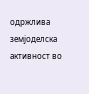одржлива земјоделска активност во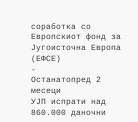соработка со Европскиот фонд за Југоисточна Европа (ЕФСЕ)
-
Останатопред 2 месеци
УЈП испрати над 860.000 даночни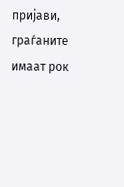пријави, граѓаните имаат рок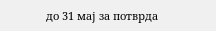до 31 мај за потврда